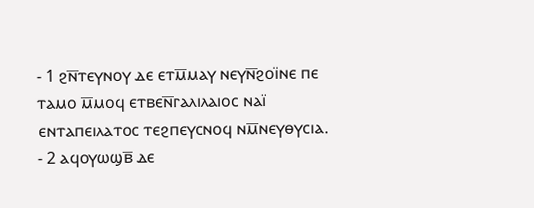- 1 ϩⲛ̅ⲧⲉⲩⲛⲟⲩ ⲇⲉ ⲉⲧⲙ̅ⲙⲁⲩ ⲛⲉⲩⲛ̅ϩⲟⲓ̈ⲛⲉ ⲡⲉ ⲧⲁⲙⲟ ⲙ̅ⲙⲟϥ ⲉⲧⲃⲉⲛ̅ⲅⲁⲗⲓⲗⲁⲓⲟⲥ ⲛⲁⲓ̈ ⲉⲛⲧⲁⲡⲉⲓⲗⲁⲧⲟⲥ ⲧⲉϩⲡⲉⲩⲥⲛⲟϥ ⲛⲙ̅ⲛⲉⲩⲑⲩⲥⲓⲁ.
- 2 ⲁϥⲟⲩⲱϣⲃ̅ ⲇⲉ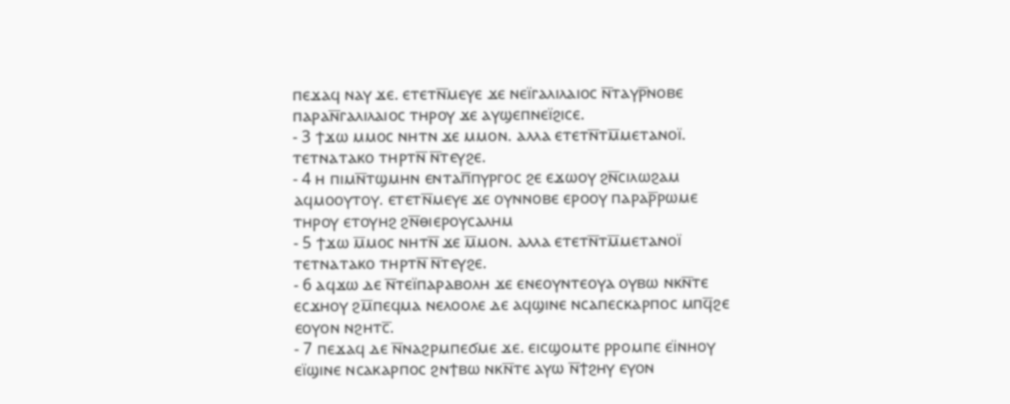ⲡⲉϫⲁϥ ⲛⲁⲩ ϫⲉ. ⲉⲧⲉⲧⲛ̅ⲙⲉⲩⲉ ϫⲉ ⲛⲉⲓ̈ⲅⲁⲗⲓⲗⲁⲓⲟⲥ ⲛ̅ⲧⲁⲩⲣ̅ⲛⲟⲃⲉ ⲡⲁⲣⲁⲛ̅ⲅⲁⲗⲓⲗⲁⲓⲟⲥ ⲧⲏⲣⲟⲩ ϫⲉ ⲁⲩϣⲉⲡⲛⲉⲓ̈ϩⲓⲥⲉ.
- 3 ϯϫⲱ ⲙⲙⲟⲥ ⲛⲏⲧⲛ ϫⲉ ⲙⲙⲟⲛ. ⲁⲗⲗⲁ ⲉⲧⲉⲧⲛ̅ⲧⲙ̅ⲙⲉⲧⲁⲛⲟⲓ̈. ⲧⲉⲧⲛⲁⲧⲁⲕⲟ ⲧⲏⲣⲧⲛ̅ ⲛ̅ⲧⲉⲩϩⲉ.
- 4 ⲏ ⲡⲓⲙⲛ̅ⲧϣⲙⲏⲛ ⲉⲛⲧⲁⲡ̅ⲡⲩⲣⲅⲟⲥ ϩⲉ ⲉϫⲱⲟⲩ ϩⲛ̅ⲥⲓⲗⲱϩⲁⲙ ⲁϥⲙⲟⲟⲩⲧⲟⲩ. ⲉⲧⲉⲧⲛ̅ⲙⲉⲩⲉ ϫⲉ ⲟⲩⲛⲛⲟⲃⲉ ⲉⲣⲟⲟⲩ ⲡⲁⲣⲁⲣ̅ⲣⲱⲙⲉ ⲧⲏⲣⲟⲩ ⲉⲧⲟⲩⲏϩ ϩⲛ̅ⲑⲓⲉⲣⲟⲩⲥⲁⲗⲏⲙ
- 5 ϯϫⲱ ⲙ̅ⲙⲟⲥ ⲛⲏⲧⲛ̅ ϫⲉ ⲙ̅ⲙⲟⲛ. ⲁⲗⲗⲁ ⲉⲧⲉⲧⲛ̅ⲧⲙ̅ⲙⲉⲧⲁⲛⲟⲓ̈ ⲧⲉⲧⲛⲁⲧⲁⲕⲟ ⲧⲏⲣⲧⲛ̅ ⲛ̅ⲧⲉⲩϩⲉ.
- 6 ⲁϥϫⲱ ⲇⲉ ⲛ̅ⲧⲉⲓ̈ⲡⲁⲣⲁⲃⲟⲗⲏ ϫⲉ ⲉⲛⲉⲟⲩⲛⲧⲉⲟⲩⲁ ⲟⲩⲃⲱ ⲛⲕⲛ̅ⲧⲉ ⲉⲥϫⲏⲟⲩ ϩⲙ̅ⲡⲉϥⲙⲁ ⲛⲉⲗⲟⲟⲗⲉ ⲇⲉ ⲁϥϣⲓⲛⲉ ⲛⲥⲁⲡⲉⲥⲕⲁⲣⲡⲟⲥ ⲙⲡϥ̅ϩⲉ ⲉⲟⲩⲟⲛ ⲛϩⲏⲧⲥ̅.
- 7 ⲡⲉϫⲁϥ ⲇⲉ ⲛ̅ⲛⲁϩⲣⲙⲡⲉϭⲙⲉ ϫⲉ. ⲉⲓⲥϣⲟⲙⲧⲉ ⲣⲣⲟⲙⲡⲉ ⲉⲓ̈ⲛⲏⲟⲩ ⲉⲓ̈ϣⲓⲛⲉ ⲛⲥⲁⲕⲁⲣⲡⲟⲥ ϩⲛϯⲃⲱ ⲛⲕⲛ̅ⲧⲉ ⲁⲩⲱ ⲛ̅ϯϩⲏⲩ ⲉⲩⲟⲛ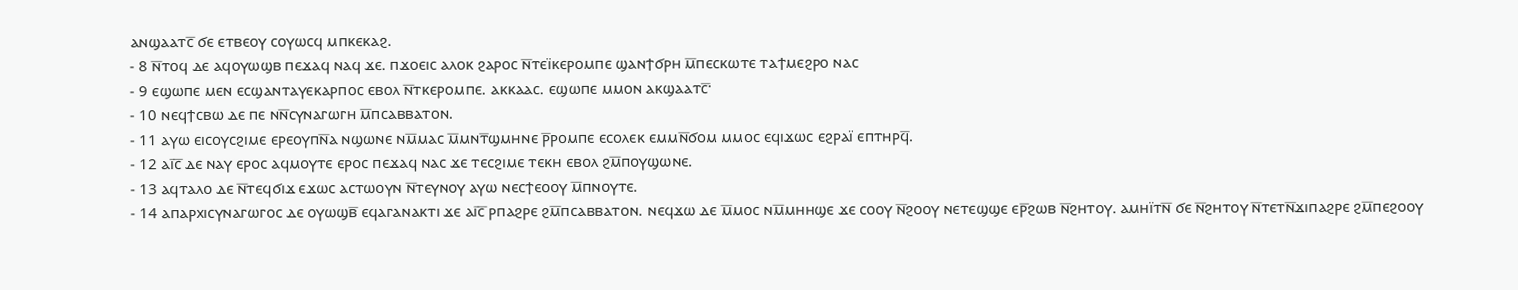ⲁⲛϣⲁⲁⲧⲥ̅ ϭⲉ ⲉⲧⲃⲉⲟⲩ ⲥⲟⲩⲱⲥϥ ⲙⲡⲕⲉⲕⲁϩ.
- 8 ⲛ̅ⲧⲟϥ ⲇⲉ ⲁϥⲟⲩⲱϣⲃ ⲡⲉϫⲁϥ ⲛⲁϥ ϫⲉ. ⲡϫⲟⲉⲓⲥ ⲁⲗⲟⲕ ϩⲁⲣⲟⲥ ⲛ̅ⲧⲉⲓ̈ⲕⲉⲣⲟⲙⲡⲉ ϣⲁⲛϯϭⲣⲏ ⲙ̅ⲡⲉⲥⲕⲱⲧⲉ ⲧⲁϯⲙⲉϩⲣⲟ ⲛⲁⲥ
- 9 ⲉϣⲱⲡⲉ ⲙⲉⲛ ⲉⲥϣⲁⲛⲧⲁⲩⲉⲕⲁⲣⲡⲟⲥ ⲉⲃⲟⲗ ⲛ̅ⲧⲕⲉⲣⲟⲙⲡⲉ. ⲁⲕⲕⲁⲁⲥ. ⲉϣⲱⲡⲉ ⲙⲙⲟⲛ ⲁⲕϣⲁⲁⲧⲥ̅·
- 10 ⲛⲉϥϯⲥⲃⲱ ⲇⲉ ⲡⲉ ⲛⲛ̅ⲥⲩⲛⲁⲅⲱⲅⲏ ⲙ̅ⲡⲥⲁⲃⲃⲁⲧⲟⲛ.
- 11 ⲁⲩⲱ ⲉⲓⲥⲟⲩⲥϩⲓⲙⲉ ⲉⲣⲉⲟⲩⲡⲛ̅ⲁ ⲛϣⲱⲛⲉ ⲛⲙ̅ⲙⲁⲥ ⲙ̅ⲙⲛⲧ̅ϣⲙⲏⲛⲉ ⲣ̅ⲣⲟⲙⲡⲉ ⲉⲥⲟⲗⲉⲕ ⲉⲙⲙⲛ̅ϭⲟⲙ ⲙⲙⲟⲥ ⲉϥⲓϫⲱⲥ ⲉϩⲣⲁⲓ̈ ⲉⲡⲧⲏⲣϥ̅.
- 12 ⲁⲓ̅ⲥ̅ ⲇⲉ ⲛⲁⲩ ⲉⲣⲟⲥ ⲁϥⲙⲟⲩⲧⲉ ⲉⲣⲟⲥ ⲡⲉϫⲁϥ ⲛⲁⲥ ϫⲉ ⲧⲉⲥϩⲓⲙⲉ ⲧⲉⲕⲏ ⲉⲃⲟⲗ ϩⲙ̅ⲡⲟⲩϣⲱⲛⲉ.
- 13 ⲁϥⲧⲁⲗⲟ ⲇⲉ ⲛ̅ⲧⲉϥϭⲓϫ ⲉϫⲱⲥ ⲁⲥⲧⲱⲟⲩⲛ ⲛ̅ⲧⲉⲩⲛⲟⲩ ⲁⲩⲱ ⲛⲉⲥϯⲉⲟⲟⲩ ⲙ̅ⲡⲛⲟⲩⲧⲉ.
- 14 ⲁⲡⲁⲣⲭⲓⲥⲩⲛⲁⲅⲱⲅⲟⲥ ⲇⲉ ⲟⲩⲱϣⲃ̅ ⲉϥⲁⲅⲁⲛⲁⲕⲧⲓ ϫⲉ ⲁⲓ̅ⲥ̅ ⲣⲡⲁϩⲣⲉ ϩⲙ̅ⲡⲥⲁⲃⲃⲁⲧⲟⲛ. ⲛⲉϥϫⲱ ⲇⲉ ⲙ̅ⲙⲟⲥ ⲛⲙ̅ⲙⲏⲏϣⲉ ϫⲉ ⲥⲟⲟⲩ ⲛ̅ϩⲟⲟⲩ ⲛⲉⲧⲉϣϣⲉ ⲉⲣ̅ϩⲱⲃ ⲛ̅ϩⲏⲧⲟⲩ. ⲁⲙⲏⲓ̈ⲧⲛ̅ ϭⲉ ⲛ̅ϩⲏⲧⲟⲩ ⲛ̅ⲧⲉⲧⲛ̅ϫⲓⲡⲁϩⲣⲉ ϩⲙ̅ⲡⲉϩⲟⲟⲩ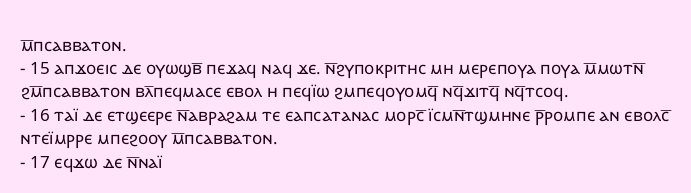ⲙ̅ⲡⲥⲁⲃⲃⲁⲧⲟⲛ.
- 15 ⲁⲡϫⲟⲉⲓⲥ ⲇⲉ ⲟⲩⲱϣⲃ̅ ⲡⲉϫⲁϥ ⲛⲁϥ ϫⲉ. ⲛ̅ϩⲩⲡⲟⲕⲣⲓⲧⲏⲥ ⲙⲏ ⲙⲉⲣⲉⲡⲟⲩⲁ ⲡⲟⲩⲁ ⲙ̅ⲙⲱⲧⲛ̅ ϩⲙ̅ⲡⲥⲁⲃⲃⲁⲧⲟⲛ ⲃⲗ̅ⲡⲉϥⲙⲁⲥⲉ ⲉⲃⲟⲗ ⲏ ⲡⲉϥⲓ̈ⲱ ϩⲙⲡⲉϥⲟⲩⲟⲙϥ̅ ⲛϥ̅ϫⲓⲧϥ̅ ⲛϥ̅ⲧⲥⲟϥ.
- 16 ⲧⲁⲓ̈ ⲇⲉ ⲉⲧϣⲉⲉⲣⲉ ⲛ̅ⲁⲃⲣⲁϩⲁⲙ ⲧⲉ ⲉⲁⲡⲥⲁⲧⲁⲛⲁⲥ ⲙⲟⲣⲥ̅ ⲓ̈ⲥⲙⲛ̅ⲧϣⲙⲏⲛⲉ ⲣ̅ⲣⲟⲙⲡⲉ ⲁⲛ ⲉⲃⲟⲗⲥ̅ ⲛⲧⲉⲓ̈ⲙⲣⲣⲉ ⲙⲡⲉϩⲟⲟⲩ ⲙ̅ⲡⲥⲁⲃⲃⲁⲧⲟⲛ.
- 17 ⲉϥϫⲱ ⲇⲉ ⲛ̅ⲛⲁⲓ̈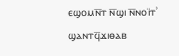ⲉϣⲟⲙⲛ̅ⲧ ⲛ̅ϣⲓ ⲛ̅ⲛⲟⲓ̈ⲧʾ ϣⲁⲛⲧϥ̅ϫⲓⲑⲁⲃ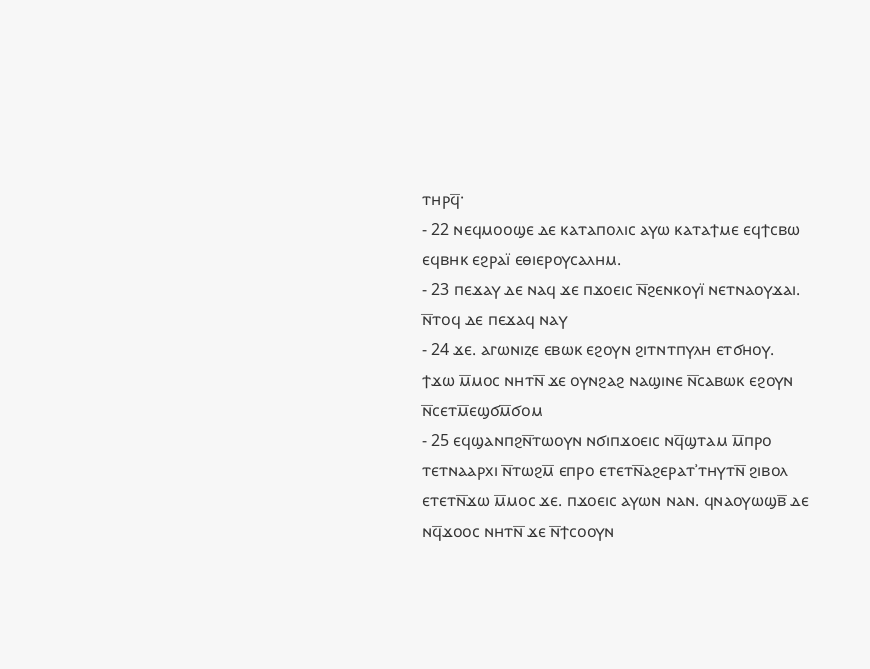ⲧⲏⲣϥ̅·
- 22 ⲛⲉϥⲙⲟⲟϣⲉ ⲇⲉ ⲕⲁⲧⲁⲡⲟⲗⲓⲥ ⲁⲩⲱ ⲕⲁⲧⲁϯⲙⲉ ⲉϥϯⲥⲃⲱ ⲉϥⲃⲏⲕ ⲉϩⲣⲁⲓ̈ ⲉⲑⲓⲉⲣⲟⲩⲥⲁⲗⲏⲙ.
- 23 ⲡⲉϫⲁⲩ ⲇⲉ ⲛⲁϥ ϫⲉ ⲡϫⲟⲉⲓⲥ ⲛ̅ϩⲉⲛⲕⲟⲩⲓ̈ ⲛⲉⲧⲛⲁⲟⲩϫⲁⲓ. ⲛ̅ⲧⲟϥ ⲇⲉ ⲡⲉϫⲁϥ ⲛⲁⲩ
- 24 ϫⲉ. ⲁⲅⲱⲛⲓⲍⲉ ⲉⲃⲱⲕ ⲉϩⲟⲩⲛ ϩⲓⲧⲛⲧⲡⲩⲗⲏ ⲉⲧϭⲏⲟⲩ. ϯϫⲱ ⲙ̅ⲙⲟⲥ ⲛⲏⲧⲛ̅ ϫⲉ ⲟⲩⲛϩⲁϩ ⲛⲁϣⲓⲛⲉ ⲛ̅ⲥⲁⲃⲱⲕ ⲉϩⲟⲩⲛ ⲛ̅ⲥⲉⲧⲙ̅ⲉϣϭⲙ̅ϭⲟⲙ
- 25 ⲉϥϣⲁⲛⲡϩⲛ̅ⲧⲱⲟⲩⲛ ⲛϭⲓⲡϫⲟⲉⲓⲥ ⲛϥ̅ϣⲧⲁⲙ ⲙ̅ⲡⲣⲟ ⲧⲉⲧⲛⲁⲁⲣⲭⲓ ⲛ̅ⲧⲱϩⲙ̅ ⲉⲡⲣⲟ ⲉⲧⲉⲧⲛ̅ⲁϩⲉⲣⲁⲧʾⲧⲏⲩⲧⲛ̅ ϩⲓⲃⲟⲗ ⲉⲧⲉⲧⲛ̅ϫⲱ ⲙ̅ⲙⲟⲥ ϫⲉ. ⲡϫⲟⲉⲓⲥ ⲁⲩⲱⲛ ⲛⲁⲛ. ϥⲛⲁⲟⲩⲱϣⲃ̅ ⲇⲉ ⲛϥ̅ϫⲟⲟⲥ ⲛⲏⲧⲛ̅ ϫⲉ ⲛ̅ϯⲥⲟⲟⲩⲛ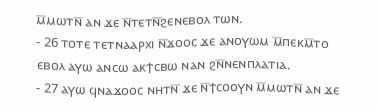ⲙ̅ⲙⲱⲧⲛ̅ ⲁⲛ ϫⲉ ⲛ̅ⲧⲉⲧⲛ̅ϩⲉⲛⲉⲃⲟⲗ ⲧⲱⲛ.
- 26 ⲧⲟⲧⲉ ⲧⲉⲧⲛⲁⲁⲣⲭⲓ ⲛ̅ϫⲟⲟⲥ ϫⲉ ⲁⲛⲟⲩⲱⲙ ⲙ̅ⲡⲉⲕⲙ̅ⲧⲟ ⲉⲃⲟⲗ ⲁⲩⲱ ⲁⲛⲥⲱ ⲁⲕϯⲥⲃⲱ ⲛⲁⲛ ϩⲛ̅ⲛⲉⲛⲡⲗⲁⲧⲓⲁ.
- 27 ⲁⲩⲱ ϥⲛⲁϫⲟⲟⲥ ⲛⲏⲧⲛ̅ ϫⲉ ⲛ̅ϯⲥⲟⲟⲩⲛ ⲙ̅ⲙⲱⲧⲛ̅ ⲁⲛ ϫⲉ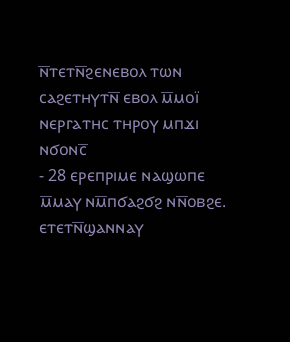ⲛ̅ⲧⲉⲧⲛ̅ϩⲉⲛⲉⲃⲟⲗ ⲧⲱⲛ ⲥⲁϩⲉⲧⲏⲩⲧⲛ̅ ⲉⲃⲟⲗ ⲙ̅ⲙⲟⲓ̈ ⲛⲉⲣⲅⲁⲧⲏⲥ ⲧⲏⲣⲟⲩ ⲙⲡϫⲓ ⲛϭⲟⲛⲥ̅
- 28 ⲉⲣⲉⲡⲣⲓⲙⲉ ⲛⲁϣⲱⲡⲉ ⲙ̅ⲙⲁⲩ ⲛⲙ̅ⲡϭⲁϩϭϩ ⲛⲛ̅ⲟⲃϩⲉ. ⲉⲧⲉⲧⲛ̅ϣⲁⲛⲛⲁⲩ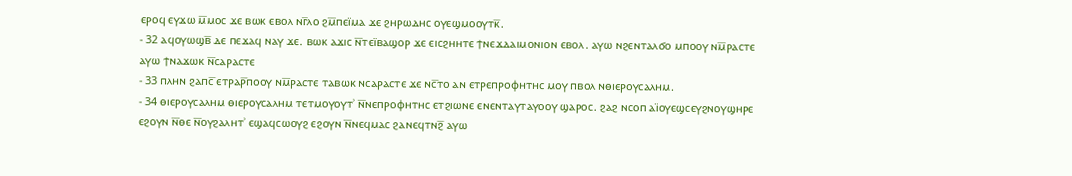ⲉⲣⲟϥ ⲉⲩϫⲱ ⲙ̅ⲙⲟⲥ ϫⲉ ⲃⲱⲕ ⲉⲃⲟⲗ ⲛⲅ̅ⲗⲟ ϩⲙ̅ⲡⲉⲓ̈ⲙⲁ ϫⲉ ϩⲏⲣⲱⲇⲏⲥ ⲟⲩⲉϣⲙⲟⲟⲩⲧⲕ̅.
- 32 ⲁϥⲟⲩⲱϣⲃ̅ ⲇⲉ ⲡⲉϫⲁϥ ⲛⲁⲩ ϫⲉ. ⲃⲱⲕ ⲁϫⲓⲥ ⲛ̅ⲧⲉⲓ̈ⲃⲁϣⲟⲣ ϫⲉ ⲉⲓⲥϩⲏⲏⲧⲉ ϯⲛⲉϫⲇⲁⲓⲙⲟⲛⲓⲟⲛ ⲉⲃⲟⲗ. ⲁⲩⲱ ⲛϩⲉⲛⲧⲁⲗϭⲟ ⲙⲡⲟⲟⲩ ⲛⲙ̅ⲣⲁⲥⲧⲉ ⲁⲩⲱ ϯⲛⲁϫⲱⲕ ⲛ̅ⲥⲁⲣⲁⲥⲧⲉ
- 33 ⲡⲗⲏⲛ ϩⲁⲡⲥ̅ ⲉⲧⲣⲁⲣ̅ⲡⲟⲟⲩ ⲛⲙ̅ⲣⲁⲥⲧⲉ ⲧⲁⲃⲱⲕ ⲛⲥⲁⲣⲁⲥⲧⲉ ϫⲉ ⲛⲥ̅ⲧⲟ ⲁⲛ ⲉⲧⲣⲉⲡⲣⲟⲫⲏⲧⲏⲥ ⲙⲟⲩ ⲡⲃⲟⲗ ⲛⲑⲓⲉⲣⲟⲩⲥⲁⲗⲏⲙ.
- 34 ⲑⲓⲉⲣⲟⲩⲥⲁⲗⲏⲙ ⲑⲓⲉⲣⲟⲩⲥⲁⲗⲏⲙ ⲧⲉⲧⲙⲟⲩⲟⲩⲧʾ ⲛ̅ⲛⲉⲡⲣⲟⲫⲏⲧⲏⲥ ⲉⲧϩⲓⲱⲛⲉ ⲉⲛⲉⲛⲧⲁⲩⲧⲁⲩⲟⲟⲩ ϣⲁⲣⲟⲥ. ϩⲁϩ ⲛⲥⲟⲡ ⲁⲓ̈ⲟⲩⲉϣⲥⲉⲩϩⲛⲟⲩϣⲏⲣⲉ ⲉϩⲟⲩⲛ ⲛ̅ⲑⲉ ⲛ̅ⲟⲩϩⲁⲗⲏⲧʾ ⲉϣⲁϥⲥⲱⲟⲩϩ ⲉϩⲟⲩⲛ ⲛ̅ⲛⲉϥⲙⲁⲥ ϩⲁⲛⲉϥⲧⲛϩ̅ ⲁⲩⲱ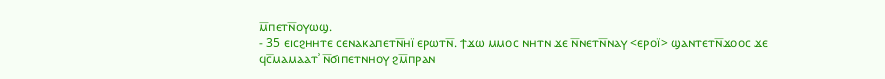ⲙ̅ⲡⲉⲧⲛ̅ⲟⲩⲱϣ.
- 35 ⲉⲓⲥϩⲏⲏⲧⲉ ⲥⲉⲛⲁⲕⲁⲡⲉⲧⲛ̅ⲏⲓ̈ ⲉⲣⲱⲧⲛ̅. ϯϫⲱ ⲙⲙⲟⲥ ⲛⲏⲧⲛ ϫⲉ ⲛ̅ⲛⲉⲧⲛ̅ⲛⲁⲩ <ⲉⲣⲟⲓ̈> ϣⲁⲛⲧⲉⲧⲛ̅ϫⲟⲟⲥ ϫⲉ ϥⲥ̅ⲙⲁⲙⲁⲁⲧʾ ⲛ̅ϭⲓⲡⲉⲧⲛⲏⲟⲩ ϩⲙ̅ⲡⲣⲁⲛ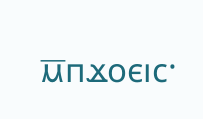ⲙ̅ⲡϫⲟⲉⲓⲥ·